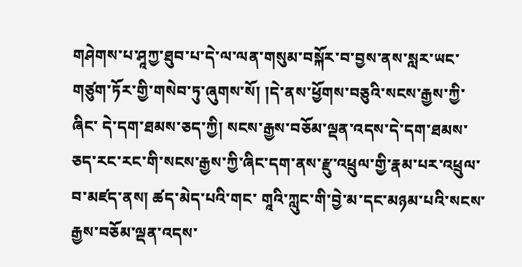གཤེགས་པ་ཤཱཀྱ་ཐུབ་པ་དེ་ལ་ལན་གསུམ་བསྐོར་བ་བྱས་ནས་སླར་ཡང་གཙུག་ཏོར་གྱི་གསེབ་ཏུ་ཞུགས་སོ། །དེ་ནས་ཕྱོགས་བཅུའི་སངས་རྒྱས་ཀྱི་ཞིང་ དེ་དག་ཐམས་ཅད་ཀྱི། སངས་རྒྱས་བཅོམ་ལྡན་འདས་དེ་དག་ཐམས་ཅད་རང་རང་གི་སངས་རྒྱས་ཀྱི་ཞིང་དག་ནས་རྫུ་འཕྲུལ་གྱི་རྣམ་པར་འཕྲུལ་བ་མཛད་ནས། ཚད་མེད་པའི་གང་ གཱའི་ཀླུང་གི་བྱེ་མ་དང་མཉམ་པའི་སངས་རྒྱས་བཅོམ་ལྡན་འདས་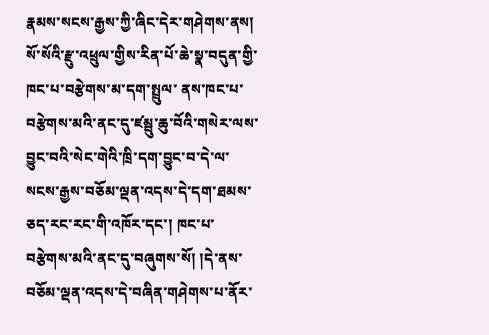རྣམས་སངས་རྒྱས་ཀྱི་ཞིང་དེར་གཤེགས་ནས། སོ་སོའི་རྫུ་འཕྲུལ་གྱིས་རིན་པོ་ཆེ་སྣ་བདུན་གྱི་ཁང་པ་བརྩེགས་མ་དག་སྤྲུལ་ ནས་ཁང་པ་བརྩེགས་མའི་ནང་དུ་ཛམྦུ་ཆུ་བོའི་གསེར་ལས་བྱུང་བའི་སེང་གེའི་ཁྲི་དག་བྱུང་བ་དེ་ལ་སངས་རྒྱས་བཅོམ་ལྡན་འདས་དེ་དག་ཐམས་ཅད་རང་རང་གི་འཁོར་དང་། ཁང་པ་ བརྩེགས་མའི་ནང་དུ་བཞུགས་སོ། །དེ་ནས་བཅོམ་ལྡན་འདས་དེ་བཞིན་གཤེགས་པ་ནོར་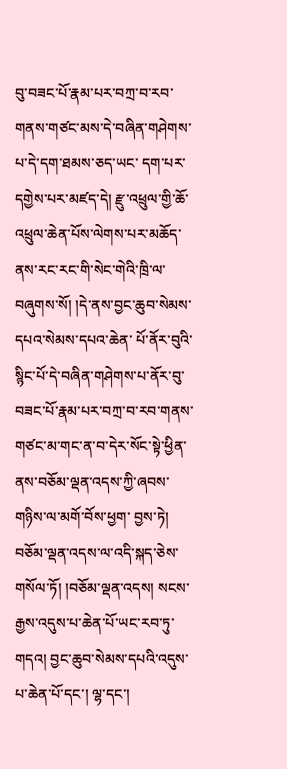བུ་བཟང་པོ་རྣམ་པར་བཀྲ་བ་རབ་གནས་གཙང་མས་དེ་བཞིན་གཤེགས་པ་དེ་དག་ཐམས་ཅད་ཡང་ དག་པར་དགྱེས་པར་མཛད་དེ། རྫུ་འཕྲུལ་གྱི་ཆོ་འཕྲུལ་ཆེན་པོས་ལེགས་པར་མཆོད་ནས་རང་རང་གི་སེང་གེའི་ཁྲི་ལ་བཞུགས་སོ། །དེ་ནས་བྱང་ཆུབ་སེམས་དཔའ་སེམས་དཔའ་ཆེན་ པོ་ནོར་བུའི་སྙིང་པོ་དེ་བཞིན་གཤེགས་པ་ནོར་བུ་བཟང་པོ་རྣམ་པར་བཀྲ་བ་རབ་གནས་གཙང་མ་གང་ན་བ་དེར་སོང་སྟེ་ཕྱིན་ནས་བཅོམ་ལྡན་འདས་ཀྱི་ཞབས་གཉིས་ལ་མགོ་བོས་ཕྱག་ བྱས་ཏེ། བཅོམ་ལྡན་འདས་ལ་འདི་སྐད་ཅེས་གསོལ་ཏོ། །བཅོམ་ལྡན་འདས། སངས་རྒྱས་འདུས་པ་ཆེན་པོ་ཡང་རབ་ཏུ་གདའ། བྱང་ཆུབ་སེམས་དཔའི་འདུས་པ་ཆེན་པོ་དང་། ལྷ་དང་།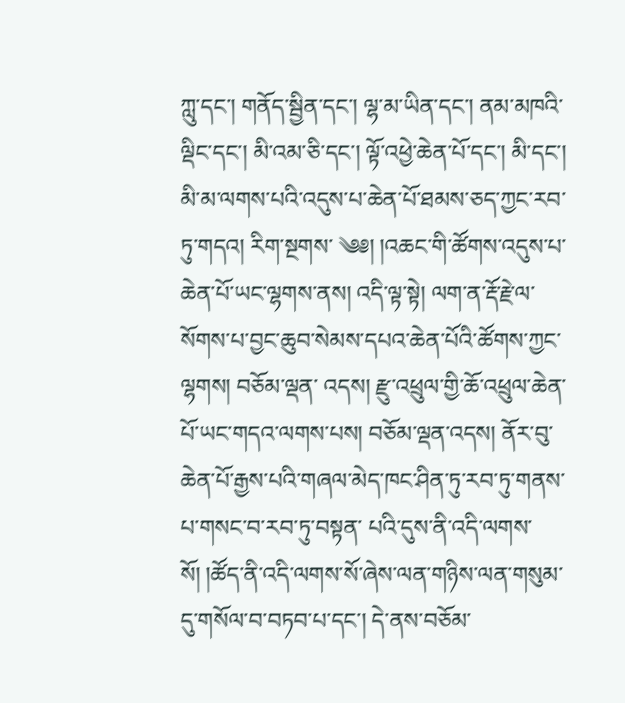ཀླུ་དང་། གནོད་སྦྱིན་དང་། ལྷ་མ་ཡིན་དང་། ནམ་མཁའི་ལྡིང་དང་། མི་འམ་ཅི་དང་། ལྟོ་འཕྱེ་ཆེན་པོ་དང་། མི་དང་། མི་མ་ལགས་པའི་འདུས་པ་ཆེན་པོ་ཐམས་ཅད་ཀྱང་རབ་ཏུ་གདའ། རིག་སྔགས་ ༄༅། །འཆང་གི་ཚོགས་འདུས་པ་ཆེན་པོ་ཡང་ལྷགས་ནས། འདི་ལྟ་སྟེ། ལག་ན་རྡོ་རྗེ་ལ་སོགས་པ་བྱང་ཆུབ་སེམས་དཔའ་ཆེན་པོའི་ཚོགས་ཀྱང་ལྷགས། བཅོམ་ལྡན་ འདས། རྫུ་འཕྲུལ་གྱི་ཆོ་འཕྲུལ་ཆེན་པོ་ཡང་གདའ་ལགས་པས། བཅོམ་ལྡན་འདས། ནོར་བུ་ཆེན་པོ་རྒྱས་པའི་གཞལ་མེད་ཁང་ཤིན་ཏུ་རབ་ཏུ་གནས་པ་གསང་བ་རབ་ཏུ་བསྟན་ པའི་དུས་ནི་འདི་ལགས་སོ། །ཚོད་ནི་འདི་ལགས་སོ་ཞེས་ལན་གཉིས་ལན་གསུམ་དུ་གསོལ་བ་བཏབ་པ་དང་། དེ་ནས་བཅོམ་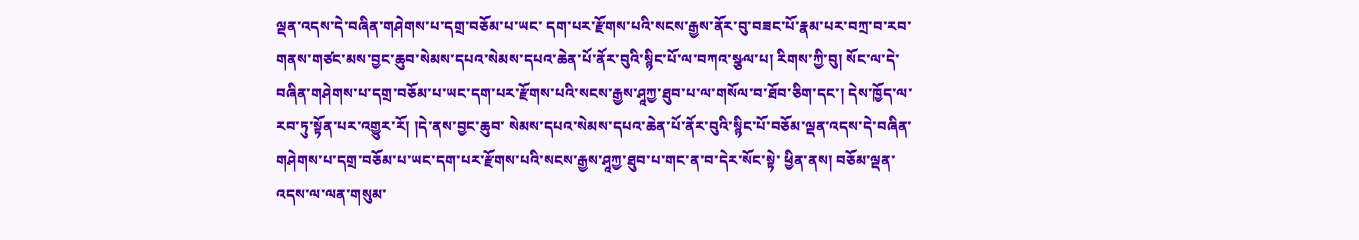ལྡན་འདས་དེ་བཞིན་གཤེགས་པ་དགྲ་བཅོམ་པ་ཡང་ དག་པར་རྫོགས་པའི་སངས་རྒྱས་ནོར་བུ་བཟང་པོ་རྣམ་པར་བཀྲ་བ་རབ་གནས་གཙང་མས་བྱང་ཆུབ་སེམས་དཔའ་སེམས་དཔའ་ཆེན་པོ་ནོར་བུའི་སྙིང་པོ་ལ་བཀའ་སྩལ་པ། རིགས་ཀྱི་བུ། སོང་ལ་དེ་བཞིན་གཤེགས་པ་དགྲ་བཅོམ་པ་ཡང་དག་པར་རྫོགས་པའི་སངས་རྒྱས་ཤཱཀྱ་ཐུབ་པ་ལ་གསོལ་བ་ཐོབ་ཅིག་དང་། དེས་ཁྱོད་ལ་རབ་ཏུ་སྟོན་པར་འགྱུར་རོ། །དེ་ནས་བྱང་ཆུབ་ སེམས་དཔའ་སེམས་དཔའ་ཆེན་པོ་ནོར་བུའི་སྙིང་པོ་བཅོམ་ལྡན་འདས་དེ་བཞིན་གཤེགས་པ་དགྲ་བཅོམ་པ་ཡང་དག་པར་རྫོགས་པའི་སངས་རྒྱས་ཤཱཀྱ་ཐུབ་པ་གང་ན་བ་དེར་སོང་སྟེ་ ཕྱིན་ནས། བཅོམ་ལྡན་འདས་ལ་ལན་གསུམ་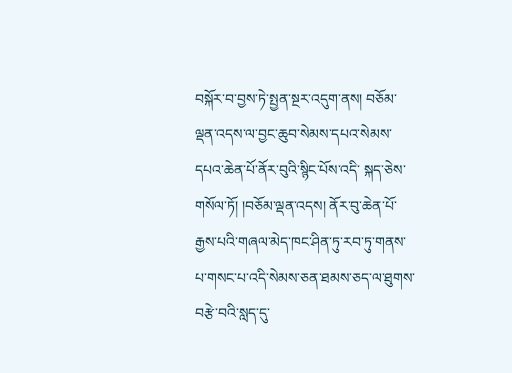བསྐོར་བ་བྱས་ཏེ་སྤྱན་སྔར་འདུག་ནས། བཅོམ་ལྡན་འདས་ལ་བྱང་ཆུབ་སེམས་དཔའ་སེམས་དཔའ་ཆེན་པོ་ནོར་བུའི་སྙིང་པོས་འདི་ སྐད་ཅེས་གསོལ་ཏོ། །བཅོམ་ལྡན་འདས། ནོར་བུ་ཆེན་པོ་རྒྱས་པའི་གཞལ་མེད་ཁང་ཤིན་ཏུ་རབ་ཏུ་གནས་པ་གསང་པ་འདི་སེམས་ཅན་ཐམས་ཅད་ལ་ཐུགས་བརྩེ་བའི་སླད་དུ་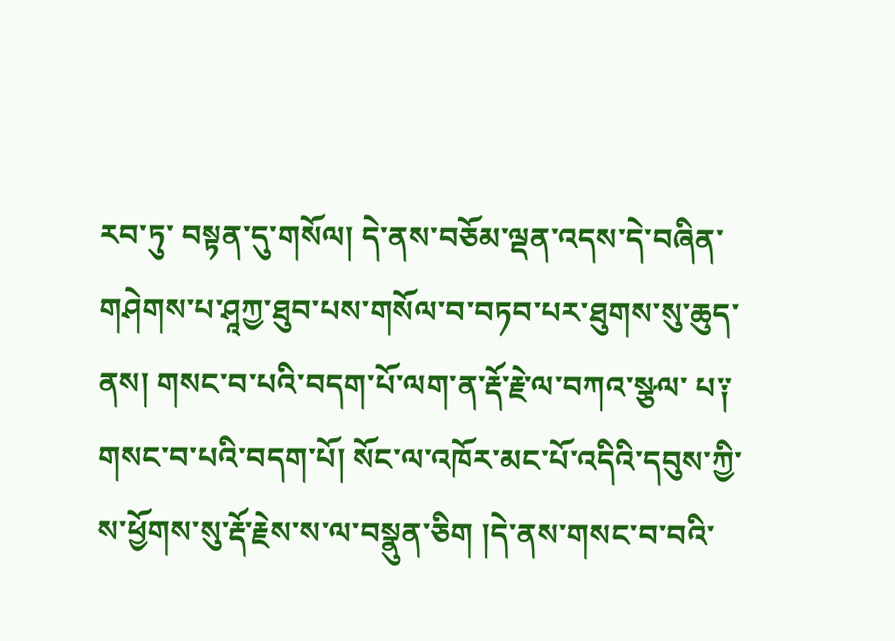རབ་ཏུ་ བསྟན་དུ་གསོལ། དེ་ནས་བཅོམ་ལྡན་འདས་དེ་བཞིན་གཤེགས་པ་ཤཱཀྱ་ཐུབ་པས་གསོལ་བ་བཏབ་པར་ཐུགས་སུ་ཆུད་ནས། གསང་བ་པའི་བདག་པོ་ལག་ན་རྡོ་རྗེ་ལ་བཀའ་སྩལ་ པ༑ གསང་བ་པའི་བདག་པོ། སོང་ལ་འཁོར་མང་པོ་འདིའི་དབུས་ཀྱི་ས་ཕྱོགས་སུ་རྡོ་རྗེས་ས་ལ་བསྣུན་ཅིག །དེ་ནས་གསང་བ་བའི་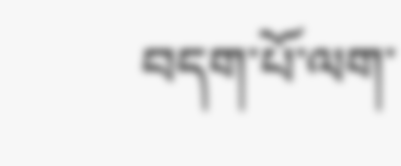བདག་པོ་ལག་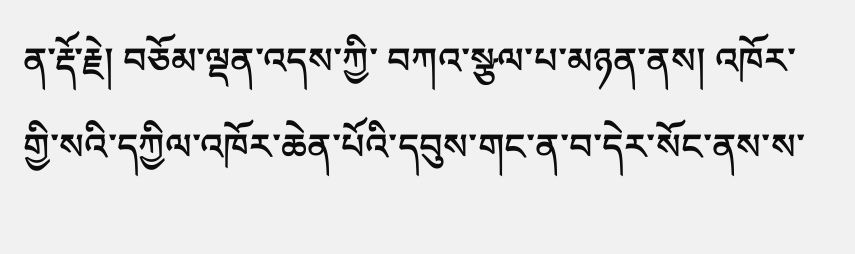ན་རྡོ་རྗེ། བཅོམ་ལྡན་འདས་ཀྱི་ བཀའ་སྩལ་པ་མཉན་ནས། འཁོར་གྱི་སའི་དཀྱིལ་འཁོར་ཆེན་པོའི་དབུས་གང་ན་བ་དེར་སོང་ནས་ས་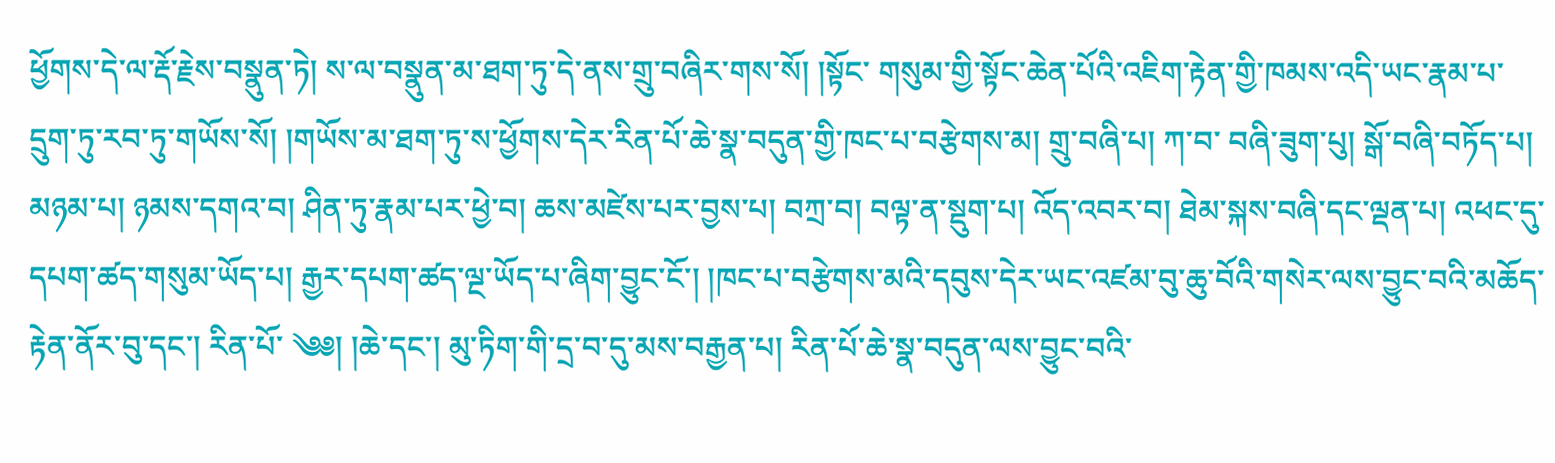ཕྱོགས་དེ་ལ་རྡོ་རྗེས་བསྣུན་ཏེ། ས་ལ་བསྣུན་མ་ཐག་ཏུ་དེ་ནས་གྲུ་བཞིར་གས་སོ། །སྟོང་ གསུམ་གྱི་སྟོང་ཆེན་པོའི་འཇིག་རྟེན་གྱི་ཁམས་འདི་ཡང་རྣམ་པ་དྲུག་ཏུ་རབ་ཏུ་གཡོས་སོ། །གཡོས་མ་ཐག་ཏུ་ས་ཕྱོགས་དེར་རིན་པོ་ཆེ་སྣ་བདུན་གྱི་ཁང་པ་བརྩེགས་མ། གྲུ་བཞི་པ། ཀ་བ་ བཞི་ཟུག་པུ། སྒོ་བཞི་བཏོད་པ། མཉམ་པ། ཉམས་དགའ་བ། ཤིན་ཏུ་རྣམ་པར་ཕྱེ་བ། ཆས་མཛེས་པར་བྱས་པ། བཀྲ་བ། བལྟ་ན་སྡུག་པ། འོད་འབར་བ། ཐེམ་སྐས་བཞི་དང་ལྡན་པ། འཕང་དུ་དཔག་ཚད་གསུམ་ཡོད་པ། རྒྱར་དཔག་ཚད་ལྔ་ཡོད་པ་ཞིག་བྱུང་ངོ་། །ཁང་པ་བརྩེགས་མའི་དབུས་དེར་ཡང་འཛམ་བུ་ཆུ་བོའི་གསེར་ལས་བྱུང་བའི་མཆོད་རྟེན་ནོར་བུ་དང་། རིན་པོ་ ༄༅། །ཆེ་དང་། མུ་ཏིག་གི་དྲ་བ་དུ་མས་བརྒྱན་པ། རིན་པོ་ཆེ་སྣ་བདུན་ལས་བྱུང་བའི་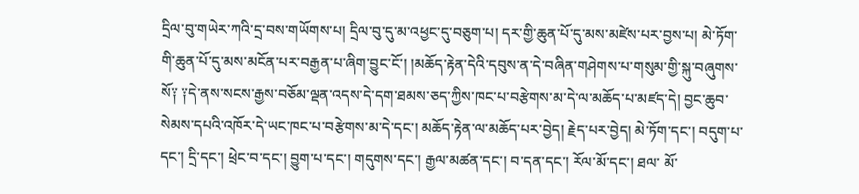དྲིལ་བུ་གཡེར་ཀའི་དྲ་བས་གཡོགས་པ། དྲིལ་བུ་དུ་མ་འཕྱང་དུ་བཅུག་པ། དར་གྱི་ཆུན་པོ་དུ་མས་མཛེས་པར་བྱས་པ། མེ་ཏོག་གི་ཆུན་པོ་དུ་མས་མངོན་པར་བརྒྱན་པ་ཞིག་བྱུང་ངོ་། །མཆོད་རྟེན་དེའི་དབུས་ན་དེ་བཞིན་གཤེགས་པ་གསུམ་གྱི་སྐུ་བཞུགས་ སོ༑ ༑དེ་ནས་སངས་རྒྱས་བཅོམ་ལྡན་འདས་དེ་དག་ཐམས་ཅད་ཀྱིས་ཁང་པ་བརྩེགས་མ་དེ་ལ་མཆོད་པ་མཛད་དེ། བྱང་ཆུབ་སེམས་དཔའི་འཁོར་དེ་ཡང་ཁང་པ་བརྩེགས་མ་དེ་དང་། མཆོད་རྟེན་ལ་མཆོད་པར་བྱེད། རྗེད་པར་བྱེད། མེ་ཏོག་དང་། བདུག་པ་དང་། དྲི་དང་། ཕྲེང་བ་དང་། བྱུག་པ་དང་། གདུགས་དང་། རྒྱལ་མཚན་དང་། བ་དན་དང་། རོལ་མོ་དང་། ཐལ་ མོ་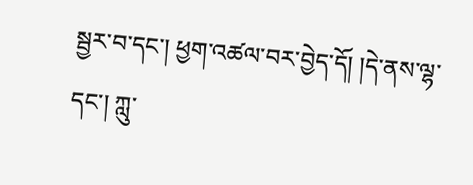སྦྱར་བ་དང་། ཕྱག་འཚལ་བར་བྱེད་དོ། །དེ་ནས་ལྷ་དང་། ཀླུ་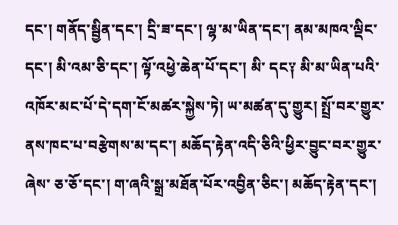དང་། གནོད་སྦྱིན་དང་། དྲི་ཟ་དང་། ལྷ་མ་ཡིན་དང་། ནམ་མཁའ་ལྡིང་དང་། མི་འམ་ཅི་དང་། ལྟོ་འཕྱེ་ཆེན་པོ་དང་། མི་ དང༑ མི་མ་ཡིན་པའི་འཁོར་མང་པོ་དེ་དག་ངོ་མཚར་སྐྱེས་ཏེ། ཡ་མཚན་དུ་གྱུར། སྤྲོ་བར་གྱུར་ནས་ཁང་པ་བརྩེགས་མ་དང་། མཆོད་རྟེན་འདི་ཅིའི་ཕྱིར་བྱུང་བར་གྱུར་ཞེས་ ཅ་ཅོ་དང་། ག་ཞའི་སྒྲ་མཐོན་པོར་འབྱིན་ཅིང་། མཆོད་རྟེན་དང་།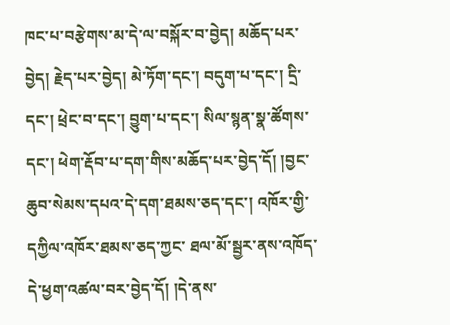ཁང་པ་བརྩེགས་མ་དེ་ལ་བསྐོར་བ་བྱེད། མཆོད་པར་བྱེད། རྗེད་པར་བྱེད། མེ་ཏོག་དང་། བདུག་པ་དང་། དྲི་དང་། ཕྲེང་བ་དང་། བྱུག་པ་དང་། སིལ་སྙན་སྣ་ཚོགས་དང་། ཕེག་རྡོབ་པ་དག་གིས་མཆོད་པར་བྱེད་དོ། །བྱང་ཆུབ་སེམས་དཔའ་དེ་དག་ཐམས་ཅད་དང་། འཁོར་གྱི་དཀྱིལ་འཁོར་ཐམས་ཅད་ཀྱང་ ཐལ་མོ་སྦྱར་ནས་འཁོད་དེ་ཕྱག་འཚལ་བར་བྱེད་དོ། །དེ་ནས་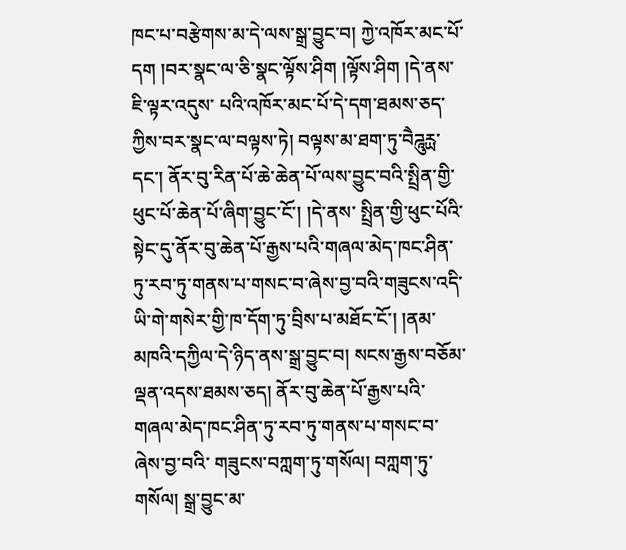ཁང་པ་བརྩེགས་མ་དེ་ལས་སྒྲ་བྱུང་བ། ཀྱེ་འཁོར་མང་པོ་དག །བར་སྣང་ལ་ཅི་སྣང་ལྟོས་ཤིག །ལྟོས་ཤིག །དེ་ནས་ཇི་ལྟར་འདུས་ པའི་འཁོར་མང་པོ་དེ་དག་ཐམས་ཅད་ཀྱིས་བར་སྣང་ལ་བལྟས་ཏེ། བལྟས་མ་ཐག་ཏུ་བཻཌཱུཪྻ་དང་། ནོར་བུ་རིན་པོ་ཆེ་ཆེན་པོ་ལས་བྱུང་བའི་སྤྲིན་གྱི་ཕུང་པོ་ཆེན་པོ་ཞིག་བྱུང་ངོ་། །དེ་ནས་ སྤྲིན་གྱི་ཕུང་པོའི་སྟེང་དུ་ནོར་བུ་ཆེན་པོ་རྒྱས་པའི་གཞལ་མེད་ཁང་ཤིན་ཏུ་རབ་ཏུ་གནས་པ་གསང་བ་ཞེས་བྱ་བའི་གཟུངས་འདི་ཡི་གེ་གསེར་གྱི་ཁ་དོག་ཏུ་བྲིས་པ་མཐོང་ངོ་། །ནམ་ མཁའི་དཀྱིལ་དེ་ཉིད་ནས་སྒྲ་བྱུང་བ། སངས་རྒྱས་བཅོམ་ལྡན་འདས་ཐམས་ཅད། ནོར་བུ་ཆེན་པོ་རྒྱས་པའི་གཞལ་མེད་ཁང་ཤིན་ཏུ་རབ་ཏུ་གནས་པ་གསང་བ་ཞེས་བྱ་བའི་ གཟུངས་བཀླག་ཏུ་གསོལ། བཀླག་ཏུ་གསོལ། སྒྲ་བྱུང་མ་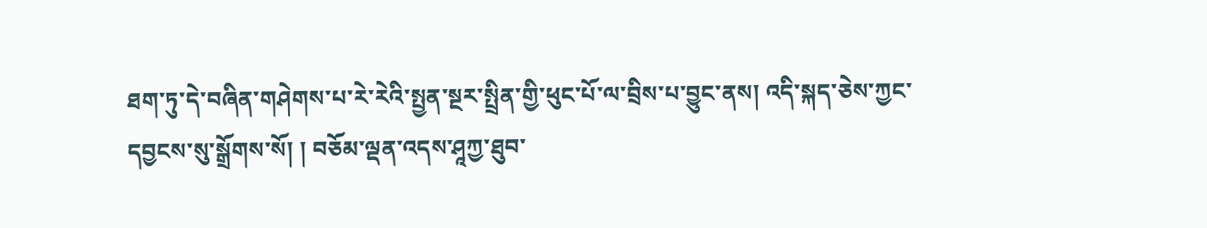ཐག་ཏུ་དེ་བཞིན་གཤེགས་པ་རེ་རེའི་སྤྱན་སྔར་སྤྲིན་གྱི་ཕུང་པོ་ལ་བྲིས་པ་བྱུང་ནས། འདི་སྐད་ཅེས་ཀྱང་དབྱངས་སུ་སྒྲོགས་སོ། ། བཅོམ་ལྡན་འདས་ཤཱཀྱ་ཐུབ་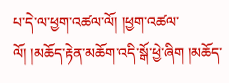པ་དེ་ལ་ཕྱག་འཚལ་ལོ། །ཕྱག་འཚལ་ལོ། །མཆོད་རྟེན་མཆོག་འདི་སྒོ་ཕྱེ་ཞིག །མཆོད་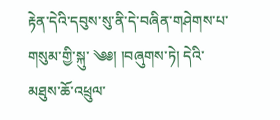རྟེན་དེའི་དབུས་སུ་ནི་དེ་བཞིན་གཤེགས་པ་གསུམ་གྱི་སྐུ་ ༄༅། །བཞུགས་ཏེ། དེའི་མཐུས་ཆོ་འཕྲུལ་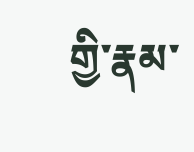གྱི་རྣམ་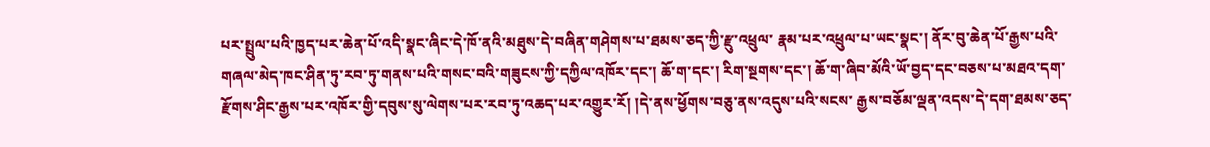པར་སྤྲུལ་པའི་ཁྱད་པར་ཆེན་པོ་འདི་སྣང་ཞིང་དེ་ཁོ་ནའི་མཐུས་དེ་བཞིན་གཤེགས་པ་ཐམས་ཅད་ཀྱི་རྫུ་འཕྲུལ་ རྣམ་པར་འཕྲུལ་པ་ཡང་སྣང་། ནོར་བུ་ཆེན་པོ་རྒྱས་པའི་གཞལ་མེད་ཁང་ཤིན་ཏུ་རབ་ཏུ་གནས་པའི་གསང་བའི་གཟུངས་ཀྱི་དཀྱིལ་འཁོར་དང་། ཆོ་ག་དང་། རིག་སྔགས་དང་། ཆོ་ག་ཞིབ་མོའི་ཡོ་བྱད་དང་བཅས་པ་མཐའ་དག་རྫོགས་ཤིང་རྒྱས་པར་འཁོར་གྱི་དབུས་སུ་ལེགས་པར་རབ་ཏུ་འཆད་པར་འགྱུར་རོ། །དེ་ནས་ཕྱོགས་བཅུ་ནས་འདུས་པའི་སངས་ རྒྱས་བཅོམ་ལྡན་འདས་དེ་དག་ཐམས་ཅད་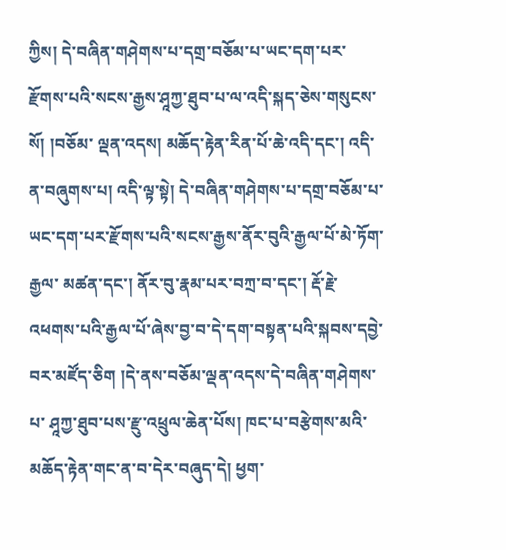ཀྱིས། དེ་བཞིན་གཤེགས་པ་དགྲ་བཅོམ་པ་ཡང་དག་པར་རྫོགས་པའི་སངས་རྒྱས་ཤཱཀྱ་ཐུབ་པ་ལ་འདི་སྐད་ཅེས་གསུངས་སོ། །བཅོམ་ ལྡན་འདས། མཆོད་རྟེན་རིན་པོ་ཆེ་འདི་དང་། འདི་ན་བཞུགས་པ། འདི་ལྟ་སྟེ། དེ་བཞིན་གཤེགས་པ་དགྲ་བཅོམ་པ་ཡང་དག་པར་རྫོགས་པའི་སངས་རྒྱས་ནོར་བུའི་རྒྱལ་པོ་མེ་ཏོག་རྒྱལ་ མཚན་དང་། ནོར་བུ་རྣམ་པར་བཀྲ་བ་དང་། རྡོ་རྗེ་འཕགས་པའི་རྒྱལ་པོ་ཞེས་བྱ་བ་དེ་དག་བསྟན་པའི་སྐབས་དབྱེ་བར་མཛོད་ཅིག །དེ་ནས་བཅོམ་ལྡན་འདས་དེ་བཞིན་གཤེགས་པ་ ཤཱཀྱ་ཐུབ་པས་རྫུ་འཕྲུལ་ཆེན་པོས། ཁང་པ་བརྩེགས་མའི་མཆོད་རྟེན་གང་ན་བ་དེར་བཞུད་དེ། ཕྱག་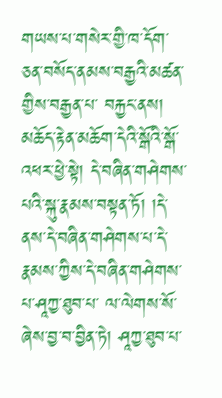གཡས་པ་གསེར་གྱི་ཁ་དོག་ཅན་བསོད་ནམས་བརྒྱའི་མཚན་གྱིས་བརྒྱན་པ་ བརྐྱང་ནས། མཆོད་རྟེན་མཆོག་དེའི་སྒོའི་སྒོ་འཕར་ཕྱེ་སྟེ། དེ་བཞིན་གཤེགས་པའི་སྐུ་རྣམས་བསྟན་ཏོ། །དེ་ནས་དེ་བཞིན་གཤེགས་པ་དེ་རྣམས་ཀྱིས་དེ་བཞིན་གཤེགས་པ་ཤཱཀྱ་ཐུབ་པ་ ལ་ལེགས་སོ་ཞེས་བྱ་བ་བྱིན་ཏེ། ཤཱཀྱ་ཐུབ་པ་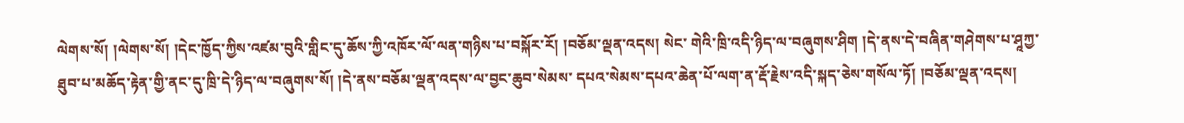ལེགས་སོ། །ལེགས་སོ། །དེང་ཁྱོད་ཀྱིས་འཛམ་བུའི་གླིང་དུ་ཆོས་ཀྱི་འཁོར་ལོ་ལན་གཉིས་པ་བསྐོར་རོ། །བཅོམ་ལྡན་འདས། སེང་ གེའི་ཁྲི་འདི་ཉིད་ལ་བཞུགས་ཤིག །དེ་ནས་དེ་བཞིན་གཤེགས་པ་ཤཱཀྱ་ཐུབ་པ་མཆོད་རྟེན་གྱི་ནང་དུ་ཁྲི་དེ་ཉིད་ལ་བཞུགས་སོ། །དེ་ནས་བཅོམ་ལྡན་འདས་ལ་བྱང་ཆུབ་སེམས་ དཔའ་སེམས་དཔའ་ཆེན་པོ་ལག་ན་རྡོ་རྗེས་འདི་སྐད་ཅེས་གསོལ་ཏོ། །བཅོམ་ལྡན་འདས།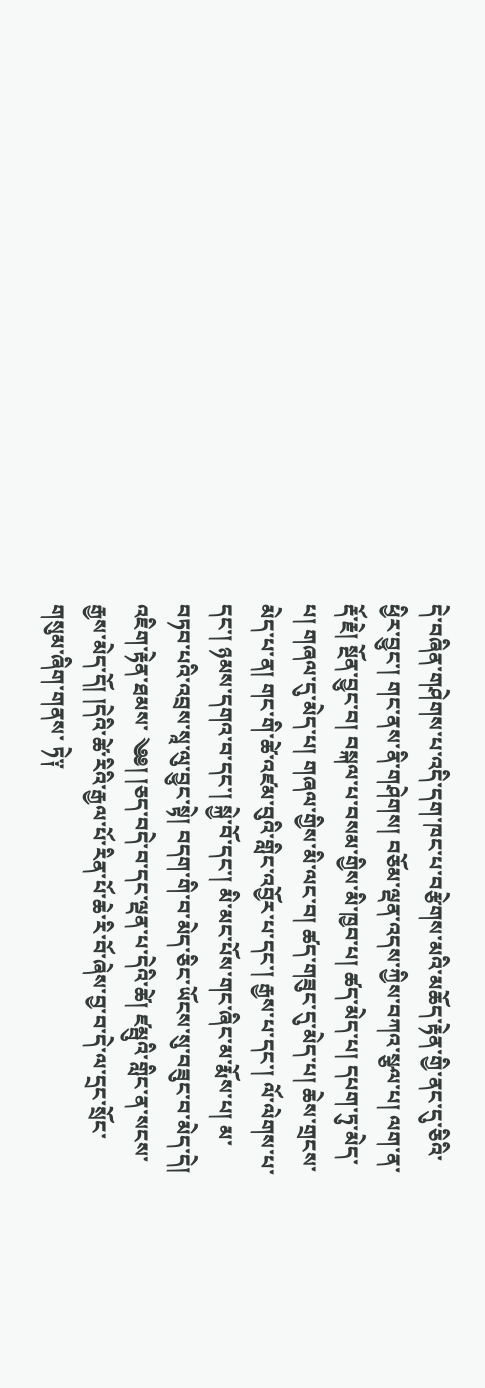དེ་བཞིན་གཤེགས་པ་འདི་དག་ཁང་པ་བརྩེགས་མའི་མཆོད་རྟེན་གྱི་ནང་དུ་ཅིའི་ ཕྱིར་བྱུང་། གང་ནས་ནི་གཤེགས། བཅོམ་ལྡན་འདས་ཀྱིས་བཀའ་སྩལ་པ། ལག་ན་རྡོ་རྗེ། སྔོན་བྱུང་བ། བསྐལ་པ་བསམ་གྱིས་མི་ཁྱབ་པ། ཚད་མེད་པ། དཔག་ཏུ་མེད་པ། གཞལ་དུ་མེད་པ། གཞལ་གྱིས་མི་ལང་བ། ཚད་གཟུང་དུ་མེད་པ། ཆེས་གྲངས་མེད་པ་ན། གང་གི་ཚེ་འཛམ་བུའི་གླིང་འབྱོར་པ་དང་། རྒྱས་པ་དང་། ལོ་ལེགས་པ་དང་། ཉམས་དགའ་བ་དང་། སྐྱེ་བོ་དང་། མི་མང་པོས་གང་ཞིང་མ་རྨོས་པ། མ་བཏབ་པའི་འབྲས་སཱ་ལུ་བྱུང་སྟེ། བདག་གི་བ་མེད་ཅིང་ཡོངས་སུ་བཟུང་བ་མེད་དེ། འཇིག་རྟེན་ཐམས་ ༄༅། །ཅད་བདེ་བ་དང་ལྡན་པ་དེའི་ཚེ། ཛམྦུའི་གླིང་ན་སངས་རྒྱས་མེད་དོ། །དེའི་ཚེ་རིའི་རྒྱལ་པོ་རིན་པོ་ཆེ་རི་བོ་ཞེས་བྱ་བ་དེ་ལ་དྲང་སྲོང་གསུམ་ཞིག་གནས་ ཏེ༑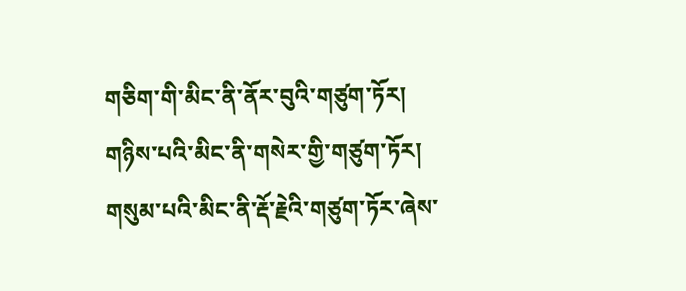གཅིག་གི་མིང་ནི་ནོར་བུའི་གཙུག་ཏོར། གཉིས་པའི་མིང་ནི་གསེར་གྱི་གཙུག་ཏོར། གསུམ་པའི་མིང་ནི་རྡོ་རྗེའི་གཙུག་ཏོར་ཞེས་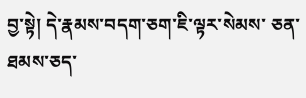བྱ་སྟེ། དེ་རྣམས་བདག་ཅག་ཇི་ལྟར་སེམས་ ཅན་ཐམས་ཅད་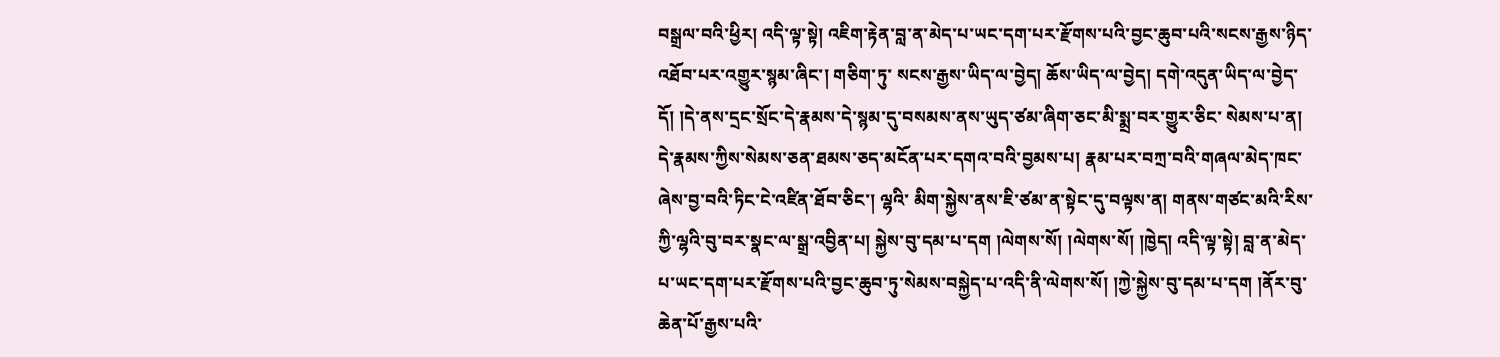བསྒྲལ་བའི་ཕྱིར། འདི་ལྟ་སྟེ། འཇིག་རྟེན་བླ་ན་མེད་པ་ཡང་དག་པར་རྫོགས་པའི་བྱང་ཆུབ་པའི་སངས་རྒྱས་ཉིད་འཐོབ་པར་འགྱུར་སྙམ་ཞིང་། གཅིག་ཏུ་ སངས་རྒྱས་ཡིད་ལ་བྱེད། ཆོས་ཡིད་ལ་བྱེད། དགེ་འདུན་ཡིད་ལ་བྱེད་དོ། །དེ་ནས་དྲང་སྲོང་དེ་རྣམས་དེ་སྙམ་དུ་བསམས་ནས་ཡུད་ཙམ་ཞིག་ཅང་མི་སྨྲ་བར་གྱུར་ཅིང་ སེམས་པ་ན། དེ་རྣམས་ཀྱིས་སེམས་ཅན་ཐམས་ཅད་མངོན་པར་དགའ་བའི་བྱམས་པ། རྣམ་པར་བཀྲ་བའི་གཞལ་མེད་ཁང་ཞེས་བྱ་བའི་ཏིང་ངེ་འཛིན་ཐོབ་ཅིང་། ལྷའི་ མིག་སྐྱེས་ནས་ཇི་ཙམ་ན་སྟེང་དུ་བལྟས་ན། གནས་གཙང་མའི་རིས་ཀྱི་ལྷའི་བུ་བར་སྣང་ལ་སྒྲ་འབྱིན་པ། སྐྱེས་བུ་དམ་པ་དག །ལེགས་སོ། །ལེགས་སོ། །ཁྱེད། འདི་ལྟ་སྟེ། བླ་ན་མེད་པ་ཡང་དག་པར་རྫོགས་པའི་བྱང་ཆུབ་ཏུ་སེམས་བསྐྱེད་པ་འདི་ནི་ལེགས་སོ། །ཀྱེ་སྐྱེས་བུ་དམ་པ་དག །ནོར་བུ་ཆེན་པོ་རྒྱས་པའི་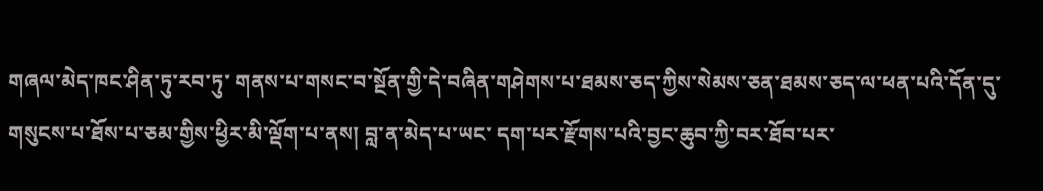གཞལ་མེད་ཁང་ཤིན་ཏུ་རབ་ཏུ་ གནས་པ་གསང་བ་སྔོན་གྱི་དེ་བཞིན་གཤེགས་པ་ཐམས་ཅད་ཀྱིས་སེམས་ཅན་ཐམས་ཅད་ལ་ཕན་པའི་དོན་དུ་གསུངས་པ་ཐོས་པ་ཅམ་གྱིས་ཕྱིར་མི་ལྡོག་པ་ནས། བླ་ན་མེད་པ་ཡང་ དག་པར་རྫོགས་པའི་བྱང་ཆུབ་ཀྱི་བར་ཐོབ་པར་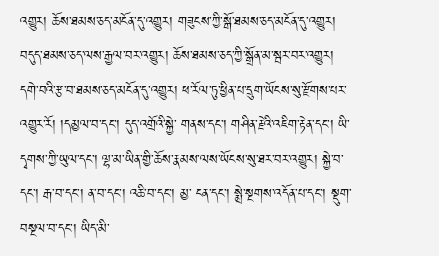འགྱུར། ཆོས་ཐམས་ཅད་མངོན་དུ་འགྱུར། གཟུངས་ཀྱི་སྒོ་ཐམས་ཅད་མངོན་དུ་འགྱུར། བདུད་ཐམས་ཅད་ལས་རྒྱལ་བར་འགྱུར། ཆོས་ཐམས་ཅད་ཀྱི་སྒྲོན་མ་སྦར་བར་འགྱུར། དགེ་བའི་རྩ་བ་ཐམས་ཅད་མངོན་དུ་འགྱུར། ཕ་རོལ་ཏུ་ཕྱིན་པ་དྲུག་ཡོངས་སུ་རྫོགས་པར་འགྱུར་རོ། །དམྱལ་བ་དང་། དུད་འགྲོའི་སྐྱེ་ གནས་དང་། གཤིན་རྗེའི་འཇིག་རྟེན་དང་། ཡི་དྭགས་ཀྱི་ཡུལ་དང་། ལྷ་མ་ཡིན་གྱི་ཆོས་རྣམས་ལས་ཡོངས་སུ་ཐར་བར་འགྱུར། སྐྱེ་བ་དང་། རྒ་བ་དང་། ན་བ་དང་། འཆི་བ་དང་། མྱ་ ངན་དང་། སྨྲེ་སྔགས་འདོན་པ་དང་། སྡུག་བསྔལ་བ་དང་། ཡིད་མི་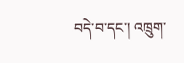བདེ་བ་དང་། འཁྲུག་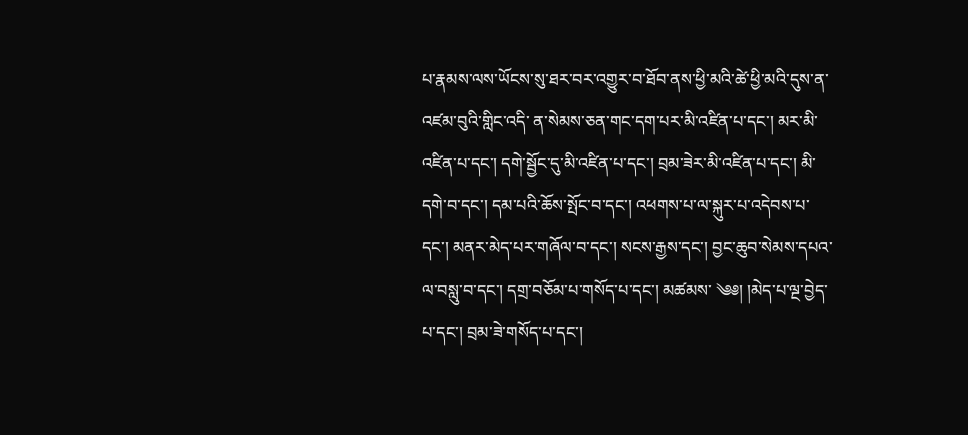པ་རྣམས་ལས་ཡོངས་སུ་ཐར་བར་འགྱུར་བ་ཐོབ་ནས་ཕྱི་མའི་ཚེ་ཕྱི་མའི་དུས་ན་འཛམ་བུའི་གླིང་འདི་ ན་སེམས་ཅན་གང་དག་པར་མི་འཛིན་པ་དང་། མར་མི་འཛིན་པ་དང་། དགེ་སྦྱོང་དུ་མི་འཛིན་པ་དང་། བྲམ་ཟེར་མི་འཛིན་པ་དང་། མི་དགེ་བ་དང་། དམ་པའི་ཆོས་སྤོང་བ་དང་། འཕགས་པ་ལ་སྐུར་པ་འདེབས་པ་དང་། མནར་མེད་པར་གཞོལ་བ་དང་། སངས་རྒྱས་དང་། བྱང་ཆུབ་སེམས་དཔའ་ལ་བསླུ་བ་དང་། དགྲ་བཅོམ་པ་གསོད་པ་དང་། མཚམས་ ༄༅། །མེད་པ་ལྔ་བྱེད་པ་དང་། བྲམ་ཟེ་གསོད་པ་དང་།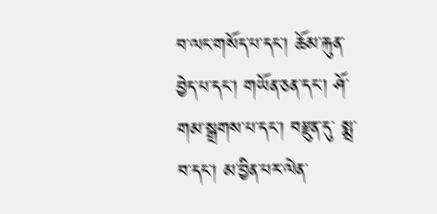བ་ལང་གསོད་པ་དང་། ཆོམ་རྐུན་བྱེད་པ་དང་། གཡོན་ཅན་དང་། ཤོ་གམ་སྒྲགས་པ་དང་། བརྫུན་དུ་ སྨྲ་བ་དང་། མ་བྱིན་པར་ལེན་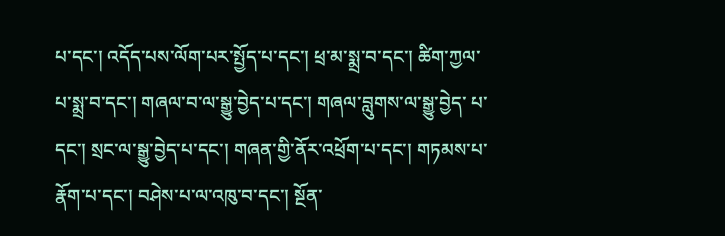པ་དང་། འདོད་པས་ལོག་པར་སྤྱོད་པ་དང་། ཕྲ་མ་སྨྲ་བ་དང་། ཚིག་ཀྱལ་པ་སྨྲ་བ་དང་། གཞལ་བ་ལ་སྒྱུ་བྱེད་པ་དང་། གཞལ་བླུགས་ལ་སྒྱུ་བྱེད་ པ་དང་། སྲང་ལ་སྒྱུ་བྱེད་པ་དང་། གཞན་གྱི་ནོར་འཕྲོག་པ་དང་། གཏམས་པ་རྣོག་པ་དང་། བཤེས་པ་ལ་འཁུ་བ་དང་། སྔོན་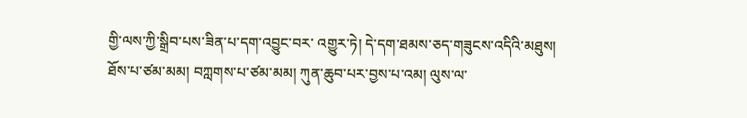གྱི་ལས་ཀྱི་སྒྲིབ་པས་ཟིན་པ་དག་འབྱུང་བར་ འགྱུར་ཏེ། དེ་དག་ཐམས་ཅད་གཟུངས་འདིའི་མཐུས། ཐོས་པ་ཙམ་མམ། བཀླགས་པ་ཙམ་མམ། ཀུན་ཆུབ་པར་བྱས་པ་འམ། ལུས་ལ་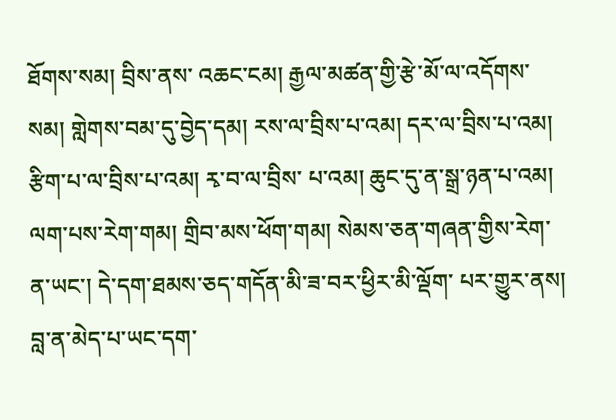ཐོགས་སམ། བྲིས་ནས་ འཆང་ངམ། རྒྱལ་མཚན་གྱི་རྩེ་མོ་ལ་འདོགས་སམ། གླེགས་བམ་དུ་བྱེད་དམ། རས་ལ་བྲིས་པ་འམ། དར་ལ་བྲིས་པ་འམ། རྩིག་པ་ལ་བྲིས་པ་འམ། རྭ་བ་ལ་བྲིས་ པ་འམ། ཆུང་དུ་ན་སྒྲ་ཉན་པ་འམ། ལག་པས་རེག་གམ། གྲིབ་མས་ཕོག་གམ། སེམས་ཅན་གཞན་གྱིས་རེག་ན་ཡང་། དེ་དག་ཐམས་ཅད་གདོན་མི་ཟ་བར་ཕྱིར་མི་ལྡོག་ པར་གྱུར་ནས། བླ་ན་མེད་པ་ཡང་དག་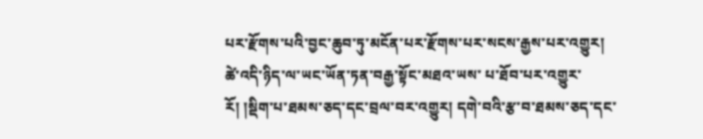པར་རྫོགས་པའི་བྱང་ཆུབ་ཏུ་མངོན་པར་རྫོགས་པར་སངས་རྒྱས་པར་འགྱུར། ཚེ་འདི་ཉིད་ལ་ཡང་ཡོན་ཏན་བརྒྱ་སྟོང་མཐའ་ཡས་ པ་ཐོབ་པར་འགྱུར་རོ། །སྡིག་པ་ཐམས་ཅད་དང་བྲལ་བར་འགྱུར། དགེ་བའི་རྩ་བ་ཐམས་ཅད་དང་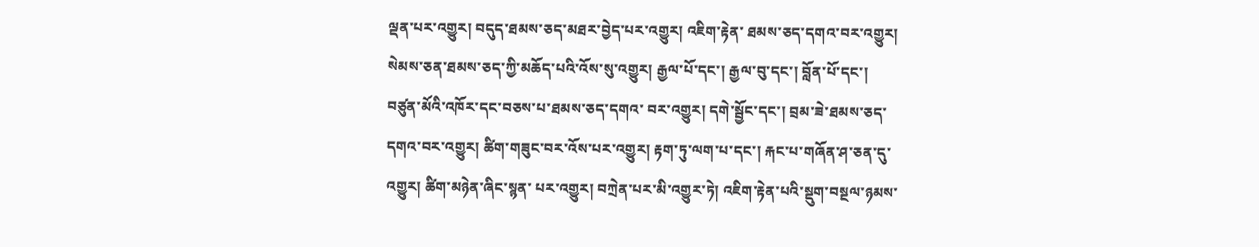ལྡན་པར་འགྱུར། བདུད་ཐམས་ཅད་མཐར་བྱེད་པར་འགྱུར། འཇིག་རྟེན་ ཐམས་ཅད་དགའ་བར་འགྱུར། སེམས་ཅན་ཐམས་ཅད་ཀྱི་མཆོད་པའི་འོས་སུ་འགྱུར། རྒྱལ་པོ་དང་། རྒྱལ་བུ་དང་། བློན་པོ་དང་། བཙུན་མོའི་འཁོར་དང་བཅས་པ་ཐམས་ཅད་དགའ་ བར་འགྱུར། དགེ་སྦྱོང་དང་། བྲམ་ཟེ་ཐམས་ཅད་དགའ་བར་འགྱུར། ཚིག་གཟུང་བར་འོས་པར་འགྱུར། རྟག་ཏུ་ལག་པ་དང་། རྐང་པ་གཞོན་ཤ་ཅན་དུ་འགྱུར། ཚིག་མཉེན་ཞིང་སྙན་ པར་འགྱུར། བཀྲེན་པར་མི་འགྱུར་ཏེ། འཇིག་རྟེན་པའི་སྡུག་བསྔལ་ཉམས་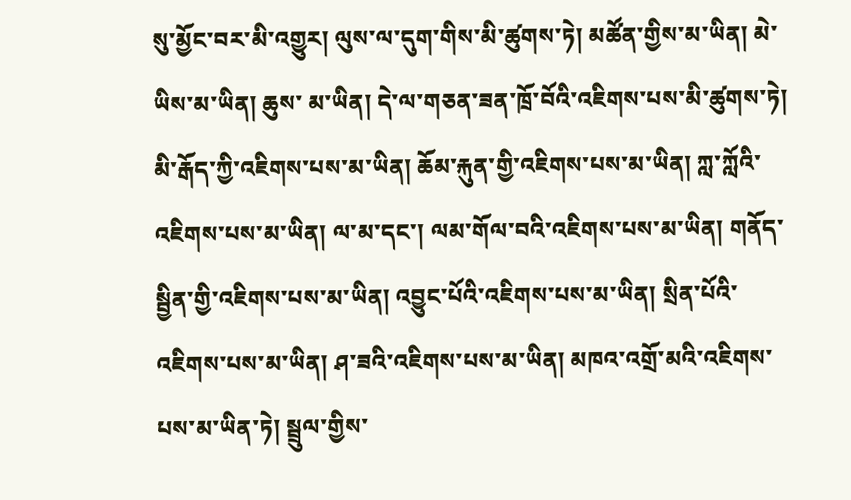སུ་མྱོང་བར་མི་འགྱུར། ལུས་ལ་དུག་གིས་མི་ཚུགས་ཏེ། མཚོན་གྱིས་མ་ཡིན། མེ་ཡིས་མ་ཡིན། ཆུས་ མ་ཡིན། དེ་ལ་གཅན་ཟན་ཁྲོ་བོའི་འཇིགས་པས་མི་ཚུགས་ཏེ། མི་རྒོད་ཀྱི་འཇིགས་པས་མ་ཡིན། ཆོམ་རྐུན་གྱི་འཇིགས་པས་མ་ཡིན། ཀླ་ཀློའི་འཇིགས་པས་མ་ཡིན། ལ་མ་དང་། ལམ་གོལ་བའི་འཇིགས་པས་མ་ཡིན། གནོད་སྦྱིན་གྱི་འཇིགས་པས་མ་ཡིན། འབྱུང་པོའི་འཇིགས་པས་མ་ཡིན། སྲིན་པོའི་འཇིགས་པས་མ་ཡིན། ཤ་ཟའི་འཇིགས་པས་མ་ཡིན། མཁའ་འགྲོ་མའི་འཇིགས་པས་མ་ཡིན་ཏེ། སྦྲུལ་གྱིས་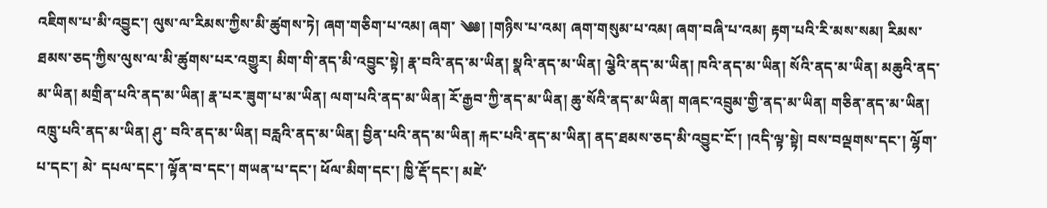འཇིགས་པ་མི་འབྱུང་། ལུས་ལ་རིམས་ཀྱིས་མི་ཚུགས་ཏེ། ཞག་གཅིག་པ་འམ། ཞག་ ༄༅། །གཉིས་པ་འམ། ཞག་གསུམ་པ་འམ། ཞག་བཞི་པ་འམ། རྟག་པའི་རི་མས་སམ། རིམས་ཐམས་ཅད་ཀྱིས་ལུས་ལ་མི་ཚུགས་པར་འགྱུར། མིག་གི་ནད་མི་འབྱུང་སྟེ། རྣ་བའི་ནད་མ་ཡིན། སྣའི་ནད་མ་ཡིན། ལྕེའི་ནད་མ་ཡིན། ཁའི་ནད་མ་ཡིན། སོའི་ནད་མ་ཡིན། མཆུའི་ནད་མ་ཡིན། མགྲིན་པའི་ནད་མ་ཡིན། རྣ་པར་ཟུག་པ་མ་ཡིན། ལག་པའི་ནད་མ་ཡིན། རོ་རྒྱབ་ཀྱི་ནད་མ་ཡིན། ཆུ་སོའི་ནད་མ་ཡིན། གཞང་འབྲུམ་གྱི་ནད་མ་ཡིན། གཅིན་ནད་མ་ཡིན། འཁྲུ་པའི་ནད་མ་ཡིན། ཤུ་ བའི་ནད་མ་ཡིན། བརླའི་ནད་མ་ཡིན། བྱིན་པའི་ནད་མ་ཡིན། རྐང་པའི་ནད་མ་ཡིན། ནད་ཐམས་ཅད་མི་འབྱུང་ངོ་། །འདི་ལྟ་སྟེ། བས་བལྡགས་དང་། ལྷོག་པ་དང་། མེ་ དཔལ་དང་། ལྟོན་བ་དང་། གཡན་པ་དང་། ཕོལ་མིག་དང་། ཁྱི་རྡོ་དང་། མཛེ་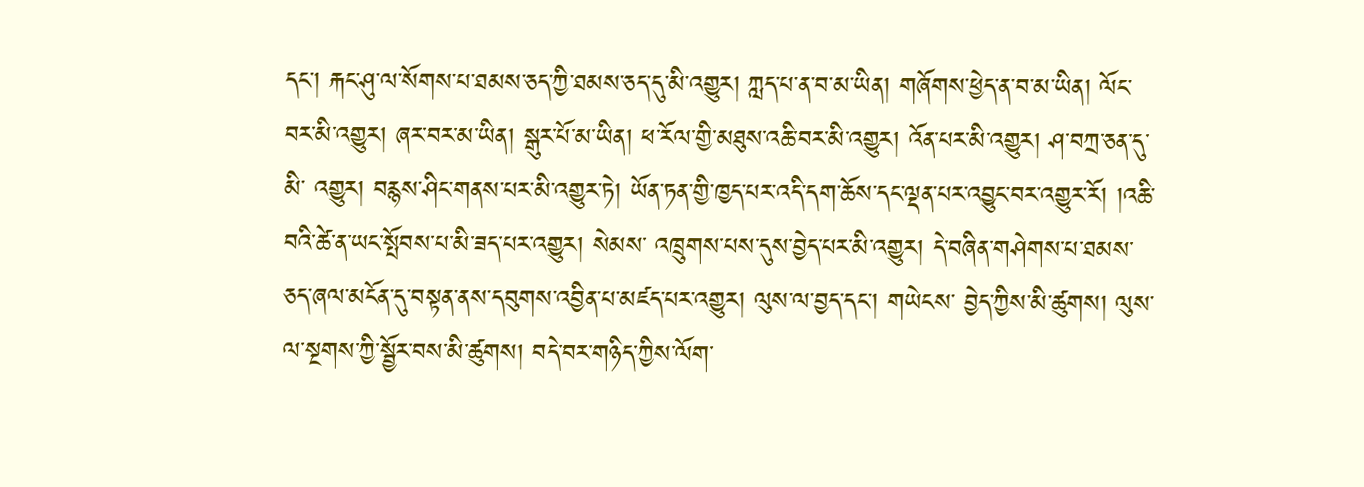དང་། རྐང་ཤུ་ལ་སོགས་པ་ཐམས་ཅད་ཀྱི་ཐམས་ཅད་དུ་མི་འགྱུར། ཀླད་པ་ན་བ་མ་ཡིན། གཞོགས་ཕྱེད་ན་བ་མ་ཡིན། ལོང་བར་མི་འགྱུར། ཞར་བར་མ་ཡིན། སྒུར་པོ་མ་ཡིན། ཕ་རོལ་གྱི་མཐུས་འཆི་བར་མི་འགྱུར། འོན་པར་མི་འགྱུར། ཤ་བཀྲ་ཅན་དུ་མི་ འགྱུར། བརྙས་ཤིང་གནས་པར་མི་འགྱུར་ཏེ། ཡོན་ཏན་གྱི་ཁྱད་པར་འདི་དག་ཆོས་དང་ལྡན་པར་འབྱུང་བར་འགྱུར་རོ། །འཆི་བའི་ཚེ་ན་ཡང་སྤོབས་པ་མི་ཟད་པར་འགྱུར། སེམས་ འཁྲུགས་པས་དུས་བྱེད་པར་མི་འགྱུར། དེ་བཞིན་གཤེགས་པ་ཐམས་ཅད་ཞལ་མངོན་དུ་བསྟན་ནས་དབུགས་འབྱིན་པ་མཛད་པར་འགྱུར། ལུས་ལ་བྱད་དང་། གཡེངས་ བྱེད་ཀྱིས་མི་ཚུགས། ལུས་ལ་སྔགས་ཀྱི་སྦྱོར་བས་མི་ཚུགས། བདེ་བར་གཉིད་ཀྱིས་ལོག་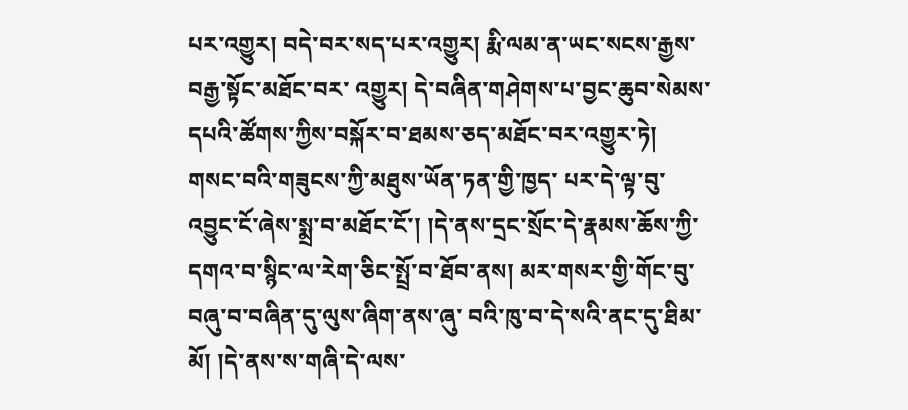པར་འགྱུར། བདེ་བར་སད་པར་འགྱུར། རྨི་ལམ་ན་ཡང་སངས་རྒྱས་བརྒྱ་སྟོང་མཐོང་བར་ འགྱུར། དེ་བཞིན་གཤེགས་པ་བྱང་ཆུབ་སེམས་དཔའི་ཚོགས་ཀྱིས་བསྐོར་བ་ཐམས་ཅད་མཐོང་བར་འགྱུར་ཏེ། གསང་བའི་གཟུངས་ཀྱི་མཐུས་ཡོན་ཏན་གྱི་ཁྱད་ པར་དེ་ལྟ་བུ་འབྱུང་ངོ་ཞེས་སྨྲ་བ་མཐོང་ངོ་། །དེ་ནས་དྲང་སྲོང་དེ་རྣམས་ཆོས་ཀྱི་དགའ་བ་སྙིང་ལ་རེག་ཅིང་སྤྲོ་བ་ཐོབ་ནས། མར་གསར་གྱི་གོང་བུ་བཞུ་བ་བཞིན་དུ་ལུས་ཞིག་ནས་ཞུ་ བའི་ཁུ་བ་དེ་སའི་ནང་དུ་ཐིམ་མོ། །དེ་ནས་ས་གཞི་དེ་ལས་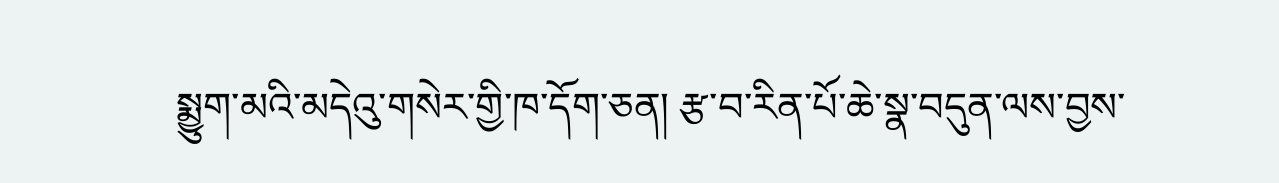སྨྱུག་མའི་མདེའུ་གསེར་གྱི་ཁ་དོག་ཅན། རྩ་བ་རིན་པོ་ཆེ་སྣ་བདུན་ལས་བྱས་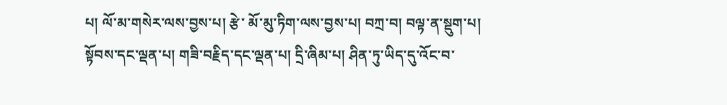པ། ལོ་མ་གསེར་ལས་བྱས་པ། རྩེ་ མོ་མུ་ཏིག་ལས་བྱས་པ། བཀྲ་བ། བལྟ་ན་སྡུག་པ། སྟོབས་དང་ལྡན་པ། གཟི་བརྗིད་དང་ལྡན་པ། དྲི་ཞིམ་པ། ཤིན་ཏུ་ཡིད་དུ་འོང་བ་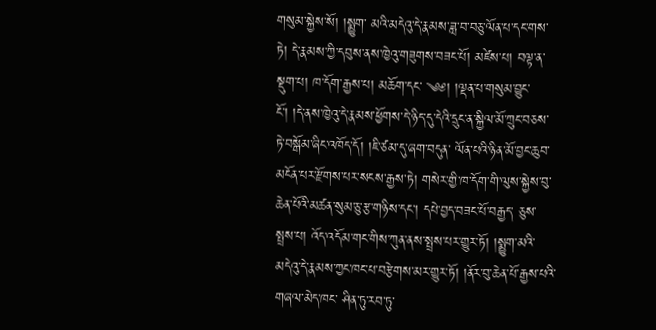གསུམ་སྐྱེས་སོ། །སྨྱུག་ མའི་མདེའུ་དེ་རྣམས་ཟླ་བ་བཅུ་ལོན་པ་དང་གས་ཏེ། དེ་རྣམས་ཀྱི་དབུས་ནས་ཁྱེའུ་གཟུགས་བཟང་པོ། མཛེས་པ། བལྟ་ན་སྡུག་པ། ཁ་དོག་རྒྱས་པ། མཆོག་དང་ ༄༅། །ལྡན་པ་གསུམ་བྱུང་ངོ་། །དེ་ནས་ཁྱེའུ་དེ་རྣམས་ཕྱོགས་དེ་ཉིད་དུ་དེའི་དྲུང་ན་སྐྱིལ་མོ་ཀྲུང་བཅས་ཏེ་བསྒོམ་ཞིང་འཁོད་དོ། །ཇི་ཙམ་དུ་ཞག་བདུན་ ལོན་པའི་ཉིན་མོ་བྱང་ཆུབ་མངོན་པར་རྫོགས་པར་སངས་རྒྱས་ཏེ། གསེར་གྱི་ཁ་དོག་གི་ལུས་སྐྱེས་བུ་ཆེན་པོའི་མཚན་སུམ་ཅུ་རྩ་གཉིས་དང་། དཔེ་བྱད་བཟང་པོ་བརྒྱད་ ཅུས་སྤྲས་པ། འོད་འདོམ་གང་གིས་ཀུན་ནས་སྤྲས་པར་གྱུར་ཏོ། །སྨྱུག་མའི་མདེའུ་དེ་རྣམས་ཀྱང་ཁང་པ་བརྩེགས་མར་གྱུར་ཏོ། །ནོར་བུ་ཆེན་པོ་རྒྱས་པའི་གཞལ་མེད་ཁང་ ཤིན་ཏུ་རབ་ཏུ་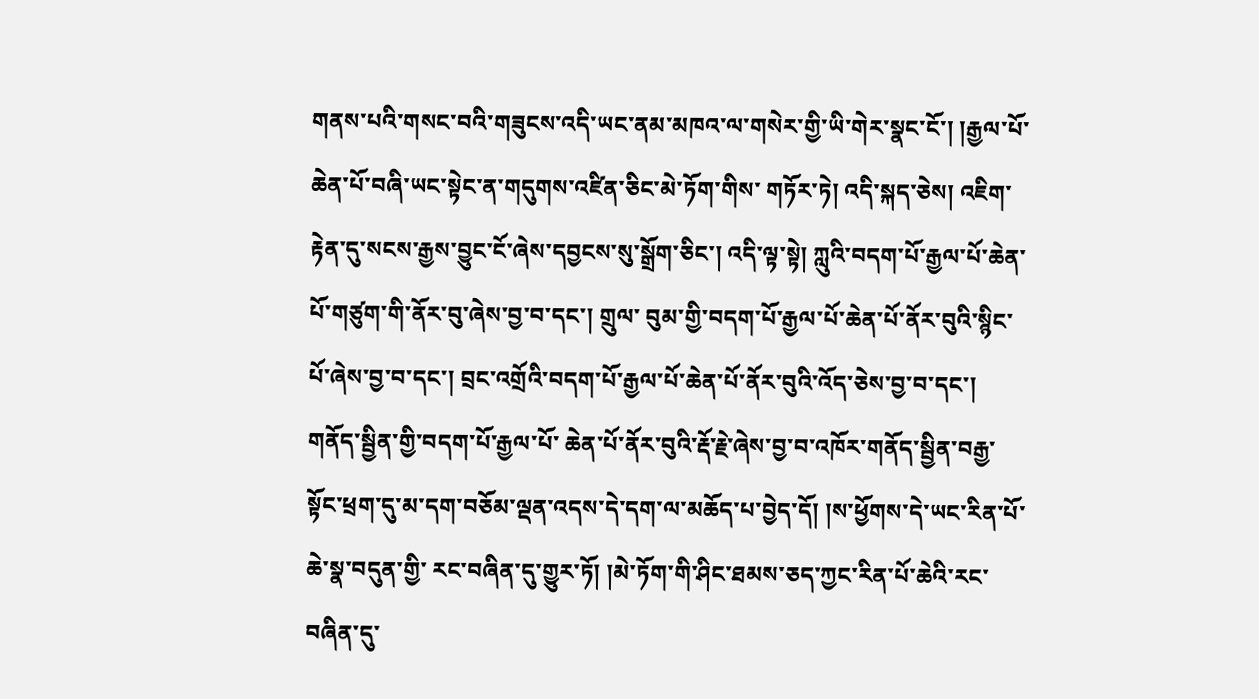གནས་པའི་གསང་བའི་གཟུངས་འདི་ཡང་ནམ་མཁའ་ལ་གསེར་གྱི་ཡི་གེར་སྣང་ངོ་། །རྒྱལ་པོ་ཆེན་པོ་བཞི་ཡང་སྟེང་ན་གདུགས་འཛིན་ཅིང་མེ་ཏོག་གིས་ གཏོར་ཏེ། འདི་སྐད་ཅེས། འཇིག་རྟེན་དུ་སངས་རྒྱས་བྱུང་ངོ་ཞེས་དབྱངས་སུ་སྒྲོག་ཅིང་། འདི་ལྟ་སྟེ། ཀླུའི་བདག་པོ་རྒྱལ་པོ་ཆེན་པོ་གཙུག་གི་ནོར་བུ་ཞེས་བྱ་བ་དང་། གྲུལ་ བུམ་གྱི་བདག་པོ་རྒྱལ་པོ་ཆེན་པོ་ནོར་བུའི་སྙིང་པོ་ཞེས་བྱ་བ་དང་། བྲང་འགྲོའི་བདག་པོ་རྒྱལ་པོ་ཆེན་པོ་ནོར་བུའི་འོད་ཅེས་བྱ་བ་དང་། གནོད་སྦྱིན་གྱི་བདག་པོ་རྒྱལ་པོ་ ཆེན་པོ་ནོར་བུའི་རྡོ་རྗེ་ཞེས་བྱ་བ་འཁོར་གནོད་སྦྱིན་བརྒྱ་སྟོང་ཕྲག་དུ་མ་དག་བཅོམ་ལྡན་འདས་དེ་དག་ལ་མཆོད་པ་བྱེད་དོ། །ས་ཕྱོགས་དེ་ཡང་རིན་པོ་ཆེ་སྣ་བདུན་གྱི་ རང་བཞིན་དུ་གྱུར་ཏོ། །མེ་ཏོག་གི་ཤིང་ཐམས་ཅད་ཀྱང་རིན་པོ་ཆེའི་རང་བཞིན་དུ་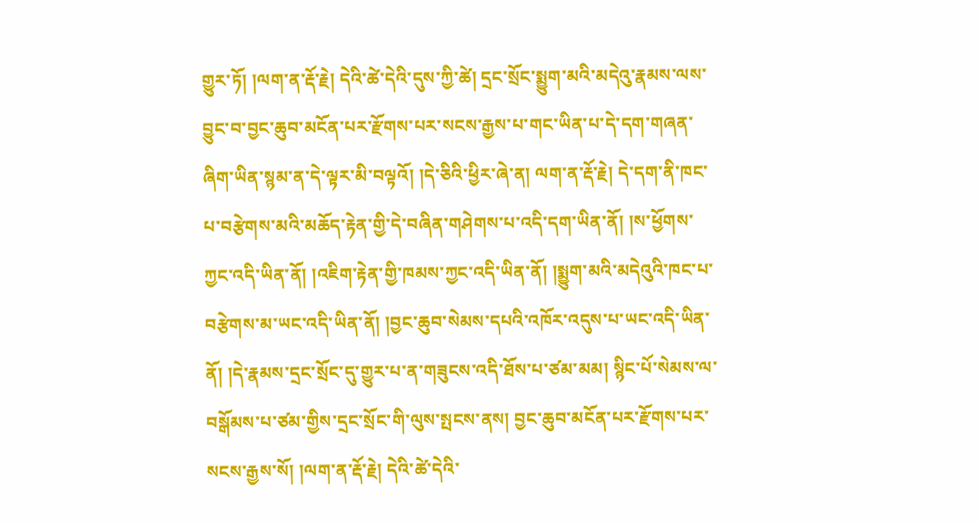གྱུར་ཏོ། །ལག་ན་རྡོ་རྗེ། དེའི་ཚེ་དེའི་དུས་ཀྱི་ཚེ། དྲང་སྲོང་སྨྱུག་མའི་མདེའུ་རྣམས་ལས་ བྱུང་བ་བྱང་ཆུབ་མངོན་པར་རྫོགས་པར་སངས་རྒྱས་པ་གང་ཡིན་པ་དེ་དག་གཞན་ཞིག་ཡིན་སྙམ་ན་དེ་ལྟར་མི་བལྟའོ། །དེ་ཅིའི་ཕྱིར་ཞེ་ན། ལག་ན་རྡོ་རྗེ། དེ་དག་ནི་ཁང་ པ་བརྩེགས་མའི་མཆོད་རྟེན་གྱི་དེ་བཞིན་གཤེགས་པ་འདི་དག་ཡིན་ནོ། །ས་ཕྱོགས་ཀྱང་འདི་ཡིན་ནོ། །འཇིག་རྟེན་གྱི་ཁམས་ཀྱང་འདི་ཡིན་ནོ། །སྨྱུག་མའི་མདེའུའི་ཁང་པ་ བརྩེགས་མ་ཡང་འདི་ཡིན་ནོ། །བྱང་ཆུབ་སེམས་དཔའི་འཁོར་འདུས་པ་ཡང་འདི་ཡིན་ནོ། །དེ་རྣམས་དྲང་སྲོང་དུ་གྱུར་པ་ན་གཟུངས་འདི་ཐོས་པ་ཙམ་མམ། སྙིང་པོ་སེམས་ལ་ བསྒོམས་པ་ཙམ་གྱིས་དྲང་སྲོང་གི་ལུས་སྤངས་ནས། བྱང་ཆུབ་མངོན་པར་རྫོགས་པར་སངས་རྒྱས་སོ། །ལག་ན་རྡོ་རྗེ། དེའི་ཚེ་དེའི་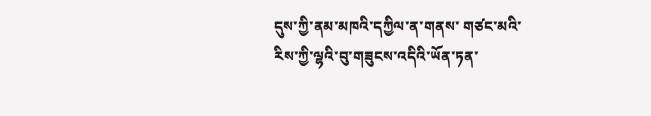དུས་ཀྱི་ནམ་མཁའི་དཀྱིལ་ན་གནས་ གཙང་མའི་རིས་ཀྱི་ལྷའི་བུ་གཟུངས་འདིའི་ཡོན་ཏན་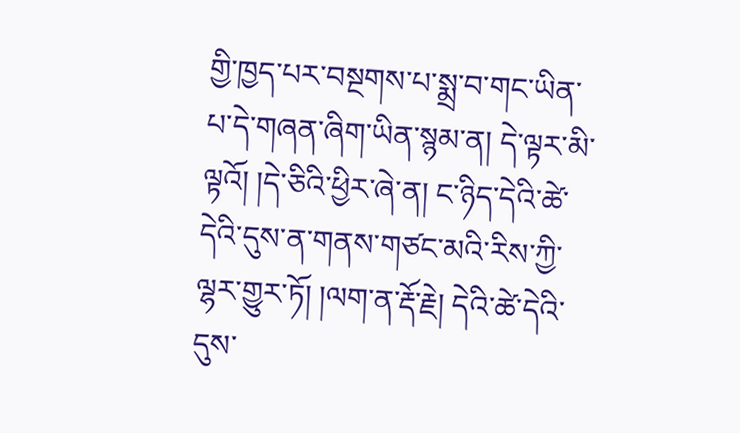གྱི་ཁྱད་པར་བསྔགས་པ་སྨྲ་བ་གང་ཡིན་པ་དེ་གཞན་ཞིག་ཡིན་སྙམ་ན། དེ་ལྟར་མི་ལྟའོ། །དེ་ཅིའི་ཕྱིར་ཞེ་ན། ང་ཉིད་དེའི་ཚེ་ དེའི་དུས་ན་གནས་གཙང་མའི་རིས་ཀྱི་ལྷར་གྱུར་ཏོ། །ལག་ན་རྡོ་རྗེ། དེའི་ཚེ་དེའི་དུས་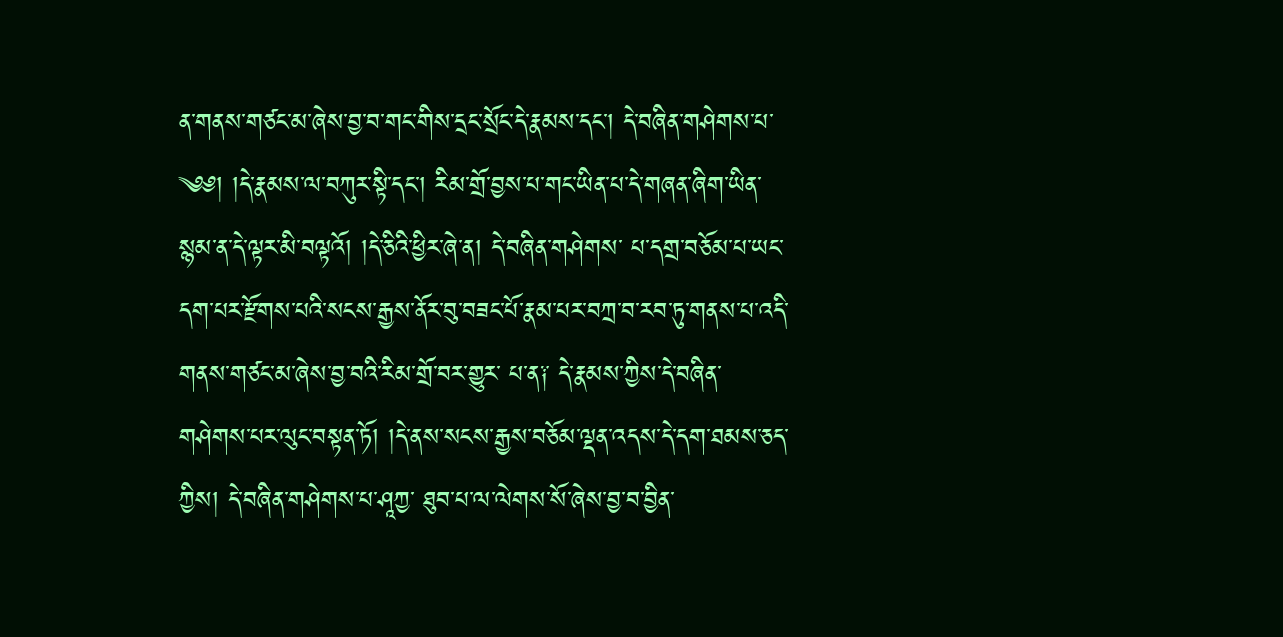ན་གནས་གཙང་མ་ཞེས་བྱ་བ་གང་གིས་དྲང་སྲོང་དེ་རྣམས་དང་། དེ་བཞིན་གཤེགས་པ་ ༄༅། །དེ་རྣམས་ལ་བཀུར་སྟི་དང་། རིམ་གྲོ་བྱས་པ་གང་ཡིན་པ་དེ་གཞན་ཞིག་ཡིན་སྙམ་ན་དེ་ལྟར་མི་བལྟའོ། །དེ་ཅིའི་ཕྱིར་ཞེ་ན། དེ་བཞིན་གཤེགས་ པ་དགྲ་བཅོམ་པ་ཡང་དག་པར་རྫོགས་པའི་སངས་རྒྱས་ནོར་བུ་བཟང་པོ་རྣམ་པར་བཀྲ་བ་རབ་ཏུ་གནས་པ་འདི་གནས་གཙང་མ་ཞེས་བྱ་བའི་རིམ་གྲོ་བར་གྱུར་ པ་ན༑ དེ་རྣམས་ཀྱིས་དེ་བཞིན་གཤེགས་པར་ལུང་བསྟན་ཏོ། །དེ་ནས་སངས་རྒྱས་བཅོམ་ལྡན་འདས་དེ་དག་ཐམས་ཅད་ཀྱིས། དེ་བཞིན་གཤེགས་པ་ཤཱཀྱ་ ཐུབ་པ་ལ་ལེགས་སོ་ཞེས་བྱ་བ་བྱིན་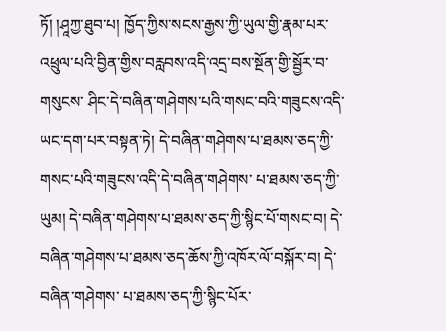ཏོ། །ཤཱཀྱ་ཐུབ་པ། ཁྱོད་ཀྱིས་སངས་རྒྱས་ཀྱི་ཡུལ་གྱི་རྣམ་པར་འཕྲུལ་པའི་བྱིན་གྱིས་བརླབས་འདི་འདྲ་བས་སྔོན་གྱི་སྦྱོར་བ་གསུངས་ ཤིང་དེ་བཞིན་གཤེགས་པའི་གསང་བའི་གཟུངས་འདི་ཡང་དག་པར་བསྟན་ཏེ། དེ་བཞིན་གཤེགས་པ་ཐམས་ཅད་ཀྱི་གསང་པའི་གཟུངས་འདི་དེ་བཞིན་གཤེགས་ པ་ཐམས་ཅད་ཀྱི་ཡུམ། དེ་བཞིན་གཤེགས་པ་ཐམས་ཅད་ཀྱི་སྙིང་པོ་གསང་བ། དེ་བཞིན་གཤེགས་པ་ཐམས་ཅད་ཆོས་ཀྱི་འཁོར་ལོ་བསྐོར་བ། དེ་བཞིན་གཤེགས་ པ་ཐམས་ཅད་ཀྱི་སྙིང་པོར་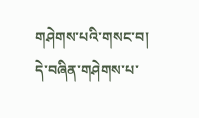གཤེགས་པའི་གསང་བ། དེ་བཞིན་གཤེགས་པ་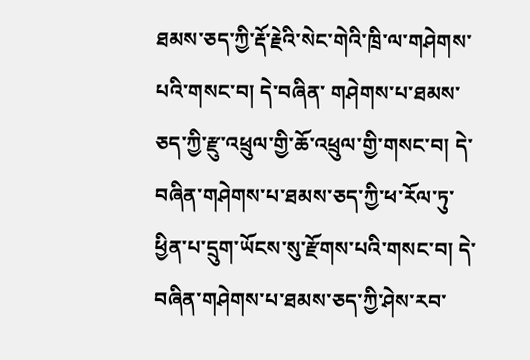ཐམས་ཅད་ཀྱི་རྡོ་རྗེའི་སེང་གེའི་ཁྲི་ལ་གཤེགས་པའི་གསང་བ། དེ་བཞིན་ གཤེགས་པ་ཐམས་ཅད་ཀྱི་རྫུ་འཕྲུལ་གྱི་ཆོ་འཕྲུལ་གྱི་གསང་བ། དེ་བཞིན་གཤེགས་པ་ཐམས་ཅད་ཀྱི་ཕ་རོལ་ཏུ་ཕྱིན་པ་དྲུག་ཡོངས་སུ་རྫོགས་པའི་གསང་བ། དེ་ བཞིན་གཤེགས་པ་ཐམས་ཅད་ཀྱི་ཤེས་རབ་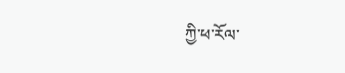ཀྱི་ཕ་རོལ་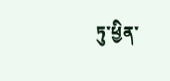ཏུ་ཕྱིན་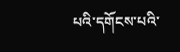པའི་དགོངས་པའི་